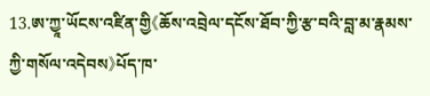13.ཨ་ཀྱཱ་ཡོངས་འཛིན་གྱི《ཆོས་འབྲེལ་དངོས་ཐོབ་ཀྱི་རྩ་བའི་བླ་མ་རྣམས་ཀྱི་གསོལ་འདེབས》པོད་ཁ་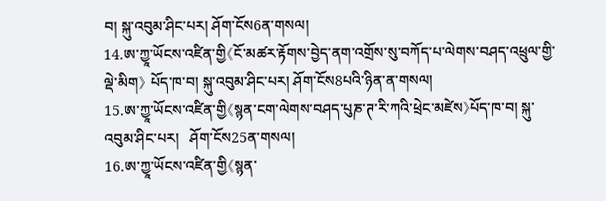བ། སྐུ་འབུམ་ཤིང་པར། ཤོག་ངོས6ན་གསལ།
14.ཨ་ཀྱཱ་ཡོངས་འཛིན་གྱི《ངོ་མཚར་རྟོགས་བྱེད་ནག་འགྲོས་སུ་བཀོད་པ་ལེགས་བཤད་འཕྲུལ་གྱི་ལྡེ་མིག》 པོད་ཁ་བ། སྐུ་འབུམ་ཤིང་པར། ཤོག་ངོས8པའི་ཉིན་ན་གསལ།
15.ཨ་ཀྱཱ་ཡོངས་འཛིན་གྱི《སྙན་ངག་ལེགས་བཤད་པུཎ་ཊ་རི་ཀའི་ཕྲེང་མཛེས》པོད་ཁ་བ། སྐུ་འབུམ་ཤིང་པར།   ཤོག་ངོས25ན་གསལ།
16.ཨ་ཀྱཱ་ཡོངས་འཛིན་གྱི《སྙན་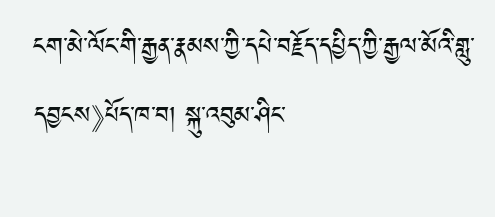ངག་མེ་ལོང་གི་རྒྱན་རྣམས་ཀྱི་དཔེ་བརྗོད་དཔྱིད་ཀྱི་རྒྱལ་མོའི་གླུ་དབྱངས》པོད་ཁ་བ། སྐུ་འབུམ་ཤིང་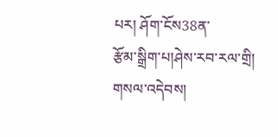པར། ཤོག་ངོས38ན་
རྩོམ་སྒྲིག་པ།ཤེས་རབ་རལ་གྲི།
གསལ་འདེབས།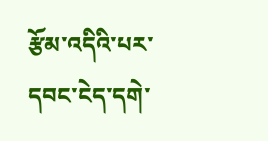རྩོམ་འདིའི་པར་དབང་ངེད་དགེ་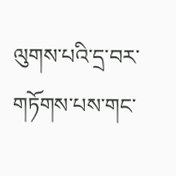ལུགས་པའི་དྲ་བར་གཏོགས་པས་གང་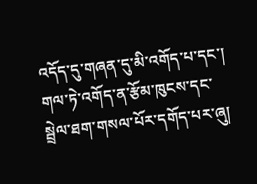འདོད་དུ་གཞན་དུ་མི་འགོད་པ་དང་། གལ་ཏེ་འགོད་ན་རྩོམ་ཁུངས་དང་སྦྲེལ་ཐག་གསལ་པོར་དགོད་པར་ཞུ།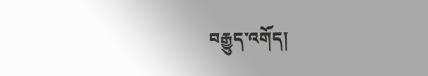བརྒྱུད་འགོད།